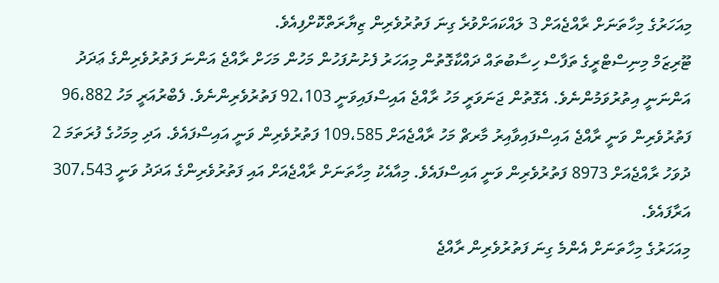މިއަހަރުގެ މިހާތަނަށް ރާއްޖެއަށް 3 ލައްކައަށްވުރެ ގިނަ ފަތުރުވެރިން ޒިޔާރަތްކޮށްފިއެވެ.
ޓޫރިޒަމް މިނިސްޓްރީގެ ތަފާސް ހިސާބުތައް ދައްކާގޮތުން މިއަހަރު ފެށުނުފަހުން މަހުން މަހަށް ރާއްޖެ އަންނަ ފަތުރުވެރިންގެ ޢަދަދު އަންނަނީ އިތުރުވަމުންނެވެ. އެގޮތުން ޖަނަވަރީ މަހު ރާއްޖެ އައިސްފައިވަނީ 92،103 ފަތުރުވެރިންނެވެ. ފެބްރުއަރީ މަހު 96،882 ފަތުރުވެރިން ވަނީ ރާއްޖެ އައިސްފައިވާއިރު މާރޗް މަހު ރާއްޖެއަށް 109،585 ފަތުރުވެރިން ވަނީ އައިސްފައެވެ. އަދި މިމަހުގެ ފުރަތަމަ 2 ދުވަހު ރާއްޖެއަށް 8973 ފަތުރުވެރިން ވަނީ އައިސްފައެވެ. މިއާއެކު މިހާތަނަށް ރާއްޖެއަށް އައި ފަތުރުވެރިންގެ އަދަދު ވަނީ 307،543 އަރާފައެވެ.
މިއަހަރުގެ މިހާތަނަށް އެންމެ ގިނަ ފަތުރުވެރިން ރާއްޖެ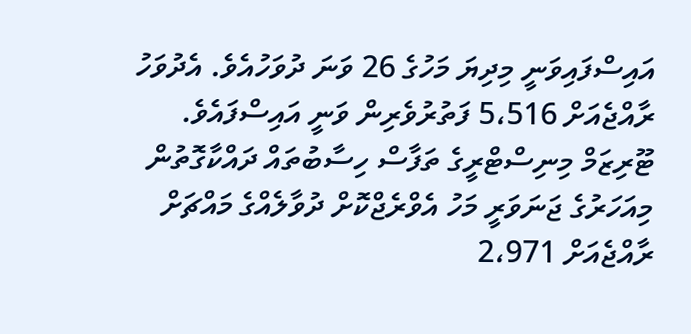އައިސްފައިވަނީ މިދިޔަ މަހުގެ 26 ވަނަ ދުވަހުއެވެ. އެދުވަހު ރާއްޖެއަށް 5،516 ފަތުރުވެރިން ވަނީ އައިސްފައެވެ.
ޓޫރިޒަމް މިނިސްޓްރީގެ ތަފާސް ހިސާބުތައް ދައްކާގޮތުން މިއަހަރުގެ ޖަނަވަރީ މަހު އެވްރެޖްކޮށް ދުވާލެއްގެ މައްޗަށް ރާއްޖެއަށް 2،971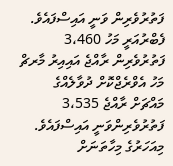ފަތުރުވެރިން ވަނީ އައިސްފައެވެ. ފެބްރުއަރީ މަހު 3،460 ފަތުރުވެރިން ރާއްޖެ އައިއިރު މާރޗް މަހު އެވްރެޖްކޮށް ދުވާލެއްގެ މައްޗަށް ރާއްޖެ 3،535 ފަތުރުވެރިންވަނީ އައިސްފައެވެ.
މިއަހަރުގެ މިހާތަނަށް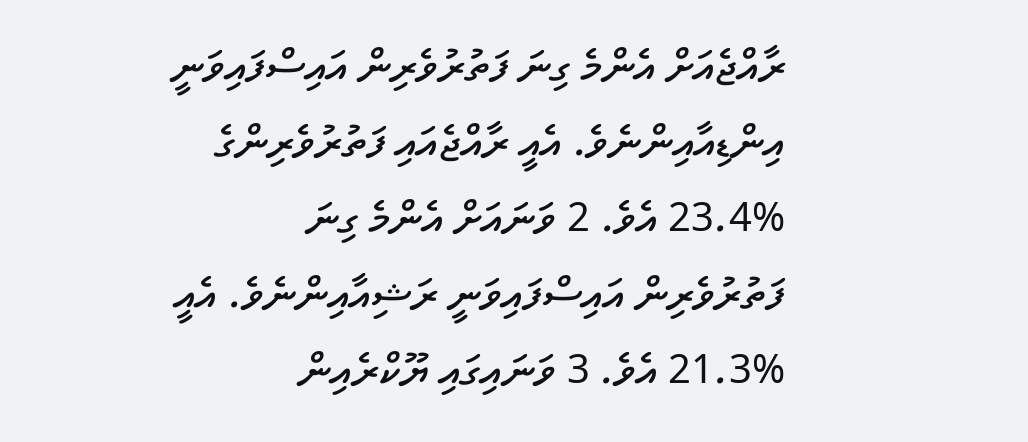ރާއްޖެއަށް އެންމެ ގިނަ ފަތުރުވެރިން އައިސްފައިވަނީ އިންޑިއާއިންނެވެ. އެއީ ރާއްޖެއައި ފަތުރުވެރިންގެ %23.4 އެވެ. 2 ވަނައަށް އެންމެ ގިނަ ފަތުރުވެރިން އައިސްފައިވަނީ ރަޝިއާއިންނެވެ. އެއީ %21.3 އެވެ. 3 ވަނައިގައި ޔޫކްރެއިން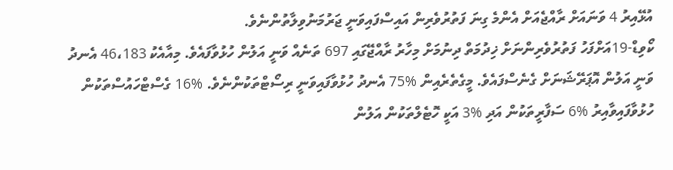އުޅޭއިރު 4 ވަނައަށް ރާއްޖެއަށް އެންމެ ގިނަ ފަތުރުވެރިން އައިސްފައިވަނީ ޖަރުމަނުވިލާތުންނެވެ.
ކޯވިޑް-19އަށްފަހު ފަތުރުވެރިންނަށް ޚިދުމަތް ދިނުމަށް މިހާރު ރާއްޖޭގައި 697 ތަނެއް ވަނީ އަލުން ހުޅުވާފައެވެ. މިއާއެކު 46،183 އެނދު ވަނީ އަލުން އޮޕަރޭޝަނަށް ގެނެސްފައެވެ. މީގެތެރެއިން %75 އެނދު ހުޅުވާފައިވަނީ ރިސޯޓްތަކުންނެވެ. %16 ގެސްޓްހައުސްތަކުން ހުޅުވާފައިވާއިރު %6 ސަފާރީތަކުން އަދި %3 އަކީ ހޮޓެލްތަކުން އަލުން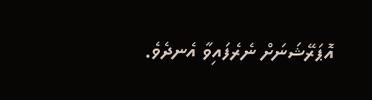އޮޕަރޭޝަނަށް ނެރެފައިވާ އެނދެވެ.